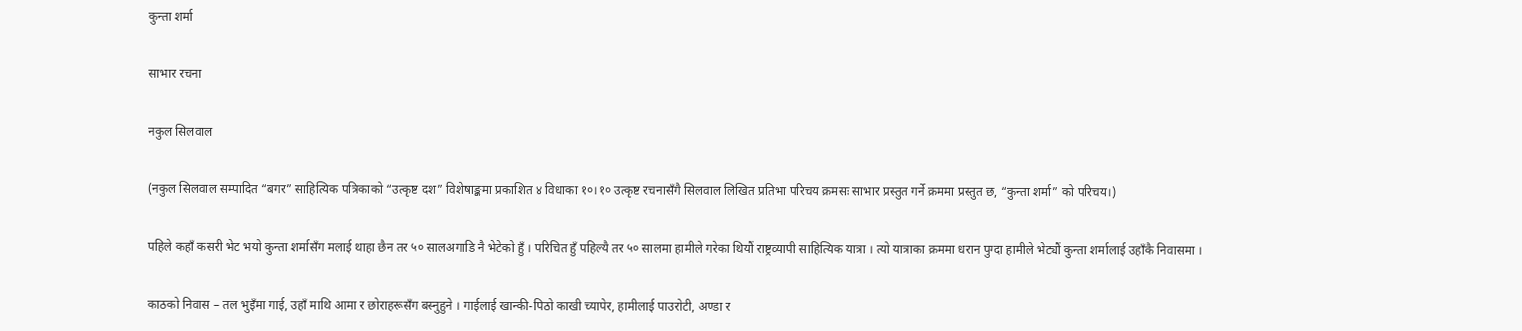कुन्ता शर्मा

साभार रचना

नकुल सिलवाल

(नकुल सिलवाल सम्पादित “बगर” साहित्यिक पत्रिकाको “उत्कृष्ट दश” विशेषाङ्कमा प्रकाशित ४ विधाका १०।१० उत्कृष्ट रचनासँगै सिलवाल लिखित प्रतिभा परिचय क्रमसः साभार प्रस्तुत गर्ने क्रममा प्रस्तुत छ, “कुन्ता शर्मा” को परिचय।)

पहिले कहाँ कसरी भेट भयो कुन्ता शर्मासँग मलाई थाहा छैन तर ५० सालअगाडि नै भेटेको हुँ । परिचित हुँ पहिल्यै तर ५० सालमा हामीले गरेका थियौं राष्ट्रव्यापी साहित्यिक यात्रा । त्यो यात्राका क्रममा धरान पुग्दा हामीले भेट्यौं कुन्ता शर्मालाई उहाँकै निवासमा ।

काठको निवास – तल भुइँमा गाई, उहाँ माथि आमा र छोराहरूसँग बस्नुहुने । गाईलाई खान्की-पिठो काखी च्यापेर, हामीलाई पाउरोटी, अण्डा र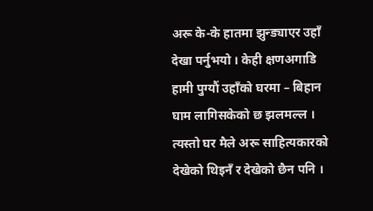अरू के-के हातमा झुन्ड्याएर उहाँ देखा पर्नुभयो । केही क्षणअगाडि हामी पुग्यौं उहाँको घरमा – बिहान घाम लागिसकेको छ झलमल्ल । त्यस्तो घर मैले अरू साहित्यकारको देखेको थिइनँ र देखेको छैन पनि ।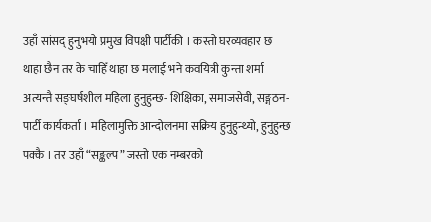उहाँ सांसद् हुनुभयो प्रमुख विपक्षी पार्टीकी । कस्तो घरव्यवहार छ थाहा छैन तर के चाहिँ थाहा छ मलाई भने कवयित्री कुन्ता शर्मा अत्यन्तै सङ्घर्षशील महिला हुनुहुन्छ- शिक्षिका, समाजसेवी, सङ्गठन-पार्टी कार्यकर्ता । महिलामुक्ति आन्दोलनमा सक्रिय हुनुहुन्थ्यो, हुनुहुन्छ पक्कै । तर उहाँ “सङ्कल्प” जस्तो एक नम्बरको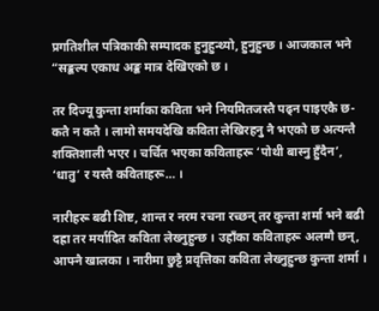प्रगतिशील पत्रिकाकी सम्पादक हुनुहुन्थ्यो, हुनुहुन्छ । आजकाल भने “सङ्कल्प एकाध अङ्क मात्र देखिएको छ ।

तर दिज्यू कुन्ता शर्माका कविता भने नियमितजस्तै पढ्न पाइएकै छ- कतै न कतै । लामो समयदेखि कविता लेखिरहनु नै भएको छ अत्यन्तै शक्तिशाली भएर । चर्चित भएका कविताहरू ‘पोथी बास्नु हुँदैन’, ‘धातु’ र यस्तै कविताहरू… ।

नारीहरू बढी शिष्ट, शान्त र नरम रचना रच्छन् तर कुन्ता शर्मा भने बढी दह्रा तर मर्यादित कविता लेख्नुहुन्छ । उहाँका कविताहरू अलग्गै छन्, आफ्नै खालका । नारीमा छुट्टै प्रवृत्तिका कविता लेख्नुहुन्छ कुन्ता शर्मा ।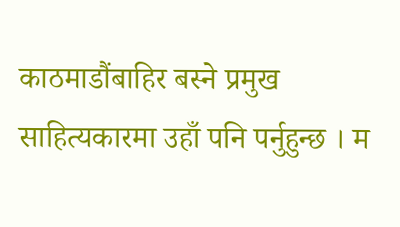काठमाडौंबाहिर बस्ने प्रमुख साहित्यकारमा उहाँ पनि पर्नुहुन्छ । म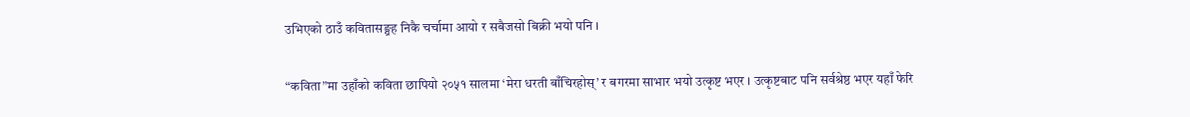उभिएको ठाउँ कवितासङ्ग्रह निकै चर्चामा आयो र सबैजसो बिक्री भयो पनि ।

“कविता”मा उहाँको कविता छापियो २०५१ सालमा ‘मेरा धरती बाँचिरहोस्’ र बगरमा साभार भयो उत्कृष्ट भएर । उत्कृष्टबाट पनि सर्वश्रेष्ठ भएर यहाँ फेरि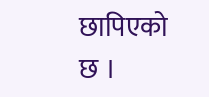छापिएको छ ।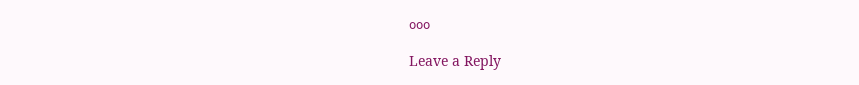०००

Leave a Reply